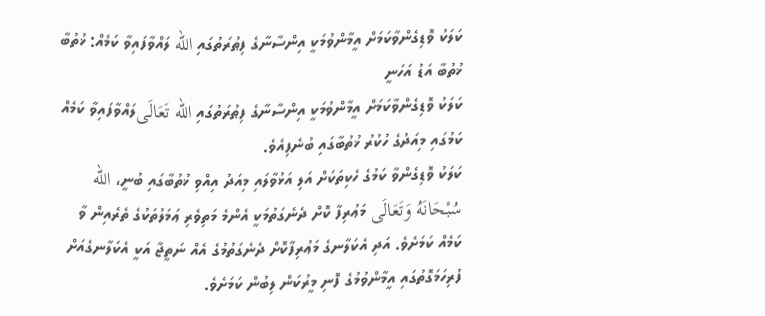ކަލަކު ވޮޑިގެންވާކަމަށް އީމާންވުމަކީ އިންސާނާގެ ފިޠުރަތުގައި الله ލައްވާފައިވާ ކަމެއް: ޚުތުބާ
ޚުތުބާ އަޑު އަހަނީ
ކަލަކު ވޮޑިގެންވާކަމަށް އީމާންވުމަކީ އިންސާނާގެ ފިޠުރަތުގައި الله تَعَالَىލައްވާފައިވާ ކަމެއް ކަމުގައި މިއަދުގެ ހުކުރު ޚުތުބާގައި ބުނެފިއެވެ.
ކަލަކު ވޮޑިގެންވާ ކަމުގެ ހެކިތަކަށް އަލި އަޅުވާލައި މިއަދު އިއްވި ޚުތުބާގައި ބުނީ، الله سُبْحَانَهُ وَتَعَالَى މަޢުރިފާ ކޮށް ދެނެގަތުމަކީ އެންމެ މަތިވެރި ޢަމަލުތަކުގެ ތެރެއިން ވާ ކަމެއް ކަމަށެވެ. އަދި އެކަލާނގެ މަޢުރިފާކޮށް ދެނެގަތުމުގެ އެއް ނަތީޖާ އަކީ އެކަލާނގެއަށް ފުރިހަމަގޮތުގައި އީމާންވުމުގެ ފޮނި މީރުކަން ލިބުން ކަމަށެވެ.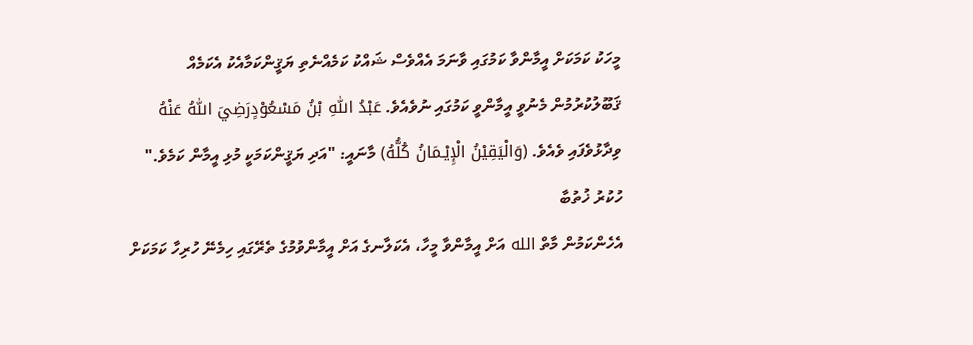މީހަކު ކަމަކަށް އީމާންވާ ކަމުގައި ވާނަމަ އެއްވެސް ޝައްކު ކަމެއްނެތި ޔަޤީންކަމާއެކު އެކަމެއް ޤަބޫލުކުރުމުން މެނުވީ އީމާންވީ ކަމުގައި ނުވެއެވެ. عَبْدُ اللّٰهِ بْنُ مَسْعُوْدٍرَضِيَ اللّٰهُ عَنْهُ ވިދާޅުވެފައި ވެއެވެ. (وَالْيَقِيْنُ الْإِيْـمَانُ كُلُّهُ) މާނައީ: "އަދި ޔަޤީންކަމަކީ މުޅި އީމާން ކަމެވެ."
ހުކުރު ޚުތުބާ
އެހެންކަމުން މާތް الله އަށް އީމާންވާ މީހާ، އެކަލާނގެ އަށް އީމާންވުމުގެ ތެރޭގައި ހިމެނޭ ހުރިހާ ކަމަކަށް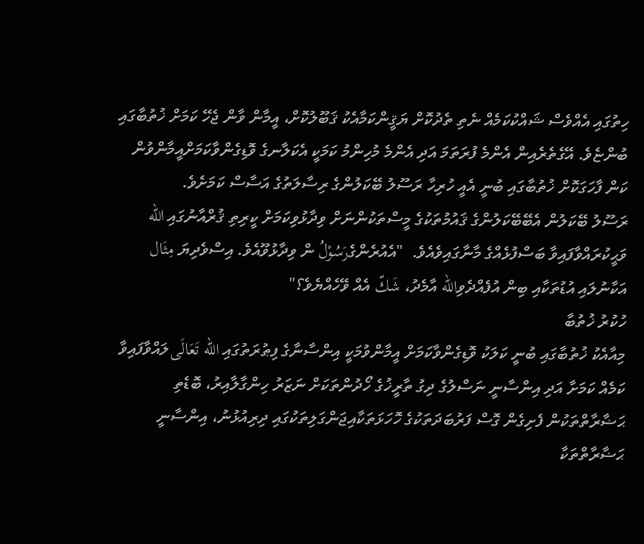ހިތުގައި އެއްވެސް ޝައްކުކަމެއް ނެތި ތެދުކޮށް ޔަޤީންކަމާއެކު ޤަބޫލުކޮށް، އީމާން ވާން ޖެހޭ ކަމަށް ޚުތުބާގައި ބުންޏެވެ. އޭގެތެރެއިން އެންމެ ފުރަތަމަ އަދި އެންމެ މުހިންމު ކަމަކީ އެކަލާނގެ ވޮޑިގެންވާކަމަށްއީމާންވުން ކަން ފާހަގަކޮށް ޚުތުބާގައި ބުނީ އެއީ ހުރިހާ ރަސޫލު ބޭކަލުންގެ ރިސާލަތުގެ އަސާސް ކަމަށެވެ.
ރަސޫލު ބޭކަލުން އެބޭބޭކަލުންގެ ޤައުމުތަކުގެ މީސްތަކުންނަށް ވިދާޅުވިކަމަށް ކީރިތި ޤުރްއާނުގައި الله ވަޙީކުރައްވާފައިވާ ބަސްފުޅެއްގެ މާނާގައިވެއެވެ.  "އެއުރެންގެرَسُوْلُ ން ވިދާޅުވޫއެވެ. އިސްވެދިޔަ مِثَال އަކާނުލައި އުޑުތަކާއި ބިން އުފެއްދެވިالله އާމެދު، شَكّ އެއް ވޭހެއްޔެވެ؟"
ހުކުރު ޚުތުބާ
މިއާއެކު ޚުތުބާގައި ބުނީ ކަލަކު ވޮޑިގެންވާކަމަށް އީމާންވުމަކީ އިންސާނާގެ ފިޠުރަތުގައި الله تَعَالَىލައްވާފައިވާ ކަމެއް ކަމަށާ އަދި އިންސާނީ ނަސްލުގެ ދިގު ތާރީޚުގެ ހޯދުންތަކަށް ނަޒަރު ހިންގާލާއިރު، ބޮޑެތި ޙަޟާރާތްތަކުން ފެށިގެން ގޮސް ފަރުބަދަތަކުގެ ހޮހަޅަތަކާއިޖަންގަލިތަކުގައި ދިރިއުޅުނު، އިންސާނީ ޙަޟާރާތްތަކާ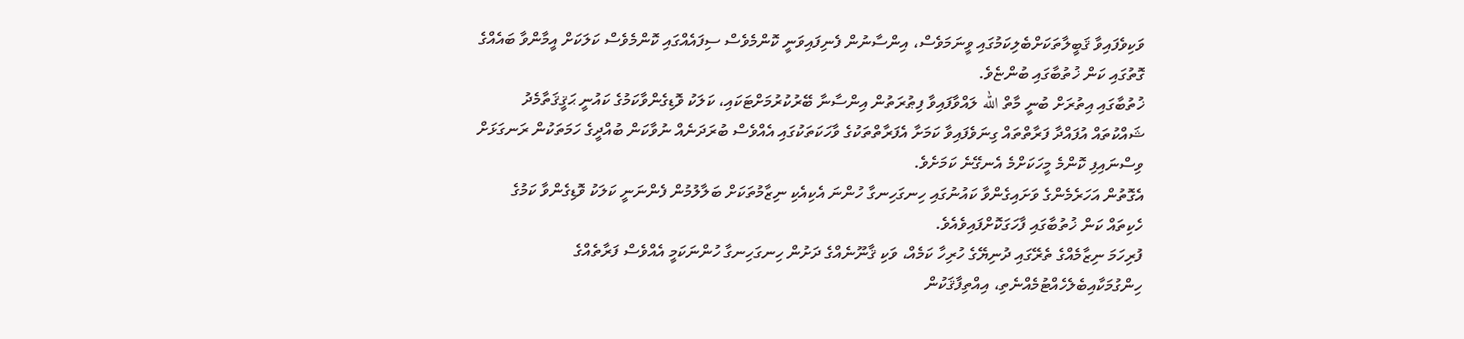ވަކިވެފައިވާ ޤަބީލާތަކަށްބެލިކަމުގައި ވީނަމަވެސް، އިންސާނުން ފެނިފައިވަނީ ކޮންމެވެސް ސިފައެއްގައި ކޮންމެވެސް ކަލަކަށް އީމާންވާ ބައެއްގެ ގޮތުގައި ކަން ޚުތުބާގައި ބުންޏެވެ.
ޚުތުބާގައި އިތުރަށް ބުނީ މާތް الله ލައްވާފައިވާ ފިޠުރަތުން އިންސާނާ ބޭރުކުރުމަށްޓަކައި، ކަލަކު ވޮޑިގެންވާކަމުގެ ކައުނީ ޙަޤީޤަތާމެދު ޝައްކުތައް އުފައްދާ ފަރާތްތައް ގިނަވެފައިވާ ކަމަށާ އެފަރާތްތަކުގެ ވާހަކަތަކުގައި އެއްވެސް ބުރަދަނެއް ނުވާކަން ބުއްދީގެ ހަމަތަކުން ރަނގަޅަށް ވިސްނައިފި ކޮންމެ މީހަކަށްމެ އެނގޭނެ ކަމަށެވެ.
އެގޮތުން އަހަރެމެންގެ ވަށައިގެންވާ ކައުނުގައި ހިނގަހިނގާ ހުންނަ އެކިއެކި ނިޒާމުތަކަށް ބަލާލުމުން ފެންނަނީ ކަލަކު ވޮޑިގެންވާ ކަމުގެ ހެކިތައް ކަން ޚުތުބާގައި ފާހަގަކޮށްފައިވެއެވެ.
ފުރިހަމަ ނިޒާމެއްގެ ތެރޭގައި ދުނިޔޭގެ ހުރިހާ ކަމެއް، ވަކި ޤާނޫނެއްގެ ދަށުން ހިނގަހިނގާ ހުންނަކަމީ އެއްވެސް ފަރާތެއްގެ ހިންގުމަކާއިބެލެހެއްޓުމެއްނެތި، އިއްތިފާޤަކުން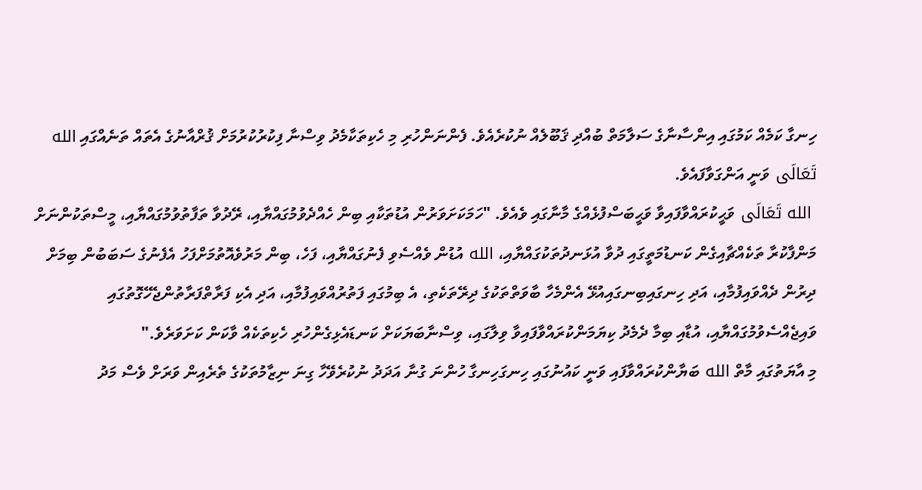ހިނގާ ކަމެއް ކަމުގައި އިންސާނާގެ ސަލާމަތް ބުއްދި ޤަބޫލެއް ނުކުރެއެވެ. ފެންނަންހުރި މި ހެކިތަކާމެދު ވިސްނާ ފިކުރުކުރުމަށް ޤުރްއާނުގެ އެތައް ތަނެއްގައި الله تَعَالَى ވަނީ އަންގަވާފައެވެ.
 الله تَعَالَى ވަޙީކުރައްވާފައިވާ ވަޙީބަސްފުޅެއްގެ މާނާގައި ވެއެވެ. "ހަމަކަށަވަރުން އުޑުތަކާއި ބިން ހެއްދެވުމުގައްޔާއި، ރޭދުވާ ތަފާތުވުމުގައްޔާއި، މީސްތަކުންނަށް މަންފާކުރާ ތަކެއްޗާއިގެން ކަނޑުމަތީގައި ދުވާ އުޅަނދުތަކުގައްޔާއި، الله އުޑުން ވެއްސެވި ފެނުގައްޔާއި، ފަހެ، ބިން މަރުވެއޮތުމަށްފަހު އެފެނުގެ ސަބަބުން ބިމަށް ދިރުން ދެއްވައިފުމާއި، އަދި ހިނގައިބިނގައިއުޅޭ އެންމެހާ ބާވަތްތަކުގެ ދިރޭތަކެތި، އެ ބިމުގައި ފަތުރުއްވައިފުމާއި، އަދި އެކި ފަރާތްފަރާތުންޖެހޭގޮތުގައި ވައިޖެއްސެވުމުގައްޔާއި، އުޑާއި ބިމާ ދެމެދު ކިޔަމަންކުރައްވާފައިވާ ވިލާގައި، ވިސްނާބަޔަކަށް ކަނޑައެޅިގެންހުރި ހެކިތަކެއް ވާކަން ކަށަވަރެވެ."
މި އާޔަތުގައި މާތް الله ބަޔާންކުރައްވާފައި ވަނީ ކައުނުގައި ހިނގަހިނގާ ހުންނަ ގުނާ އަދަދު ނުކުރެވޭހާ ގިނަ ނިޒާމުތަކުގެ ތެރެއިން ވަރަށް ވެސް މަދު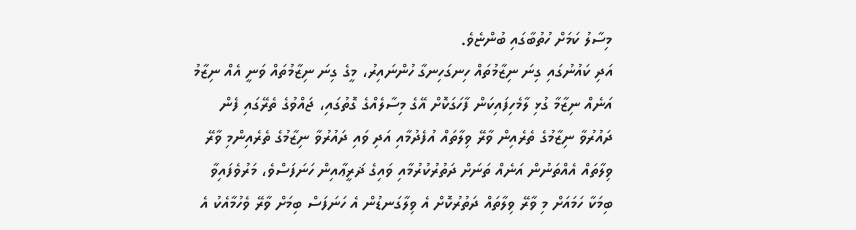މިސާލު ކަމަށް ހުތުބާގައި ބުންޏެވެ.
އަދި ކައުނުގައި ގިނަ ނިޒާމުތައް ހިނގަހިނގާ ހުންނައިރު، މީގެ ގިނަ ނިޒާމުތައް ވަނީ އެއް ނިޒާމު އަނެއް ނިޒާމާ ގުޅި ލާމެހިފައިކަން ފާހަގަކޮށް އޭގެ މިސާލެއްގެ ގޮތުގައި، ޖައްވުގެ ތެރޭގައި ފެން ދައުރުވާ ނިޒާމުގެ ތެރެއިން ވާރޭ ވިލާތައް އުފެދުމާއި އަދި ވައި ދައުރުވާ ނިޒާމުގެ ތެރެއިންމި ވާރޭ ވިލާތައް އެއްތަނުން އަނެއް ތަނަށް ދަތުރުކުރުމާއި ވައިގެ ޛަރީޢާއިން ހަނަފަސްވެ، މަރުވެފައިވާ ބިމަކާ ހަމައަށް މި ވާރޭ ވިލާތައް ދަތުރުކޮށް އެ ވިލާގަނޑުން އެ ހަނަފަސް ބިމަށް ވާރޭ ވެހުމާއެކު އެ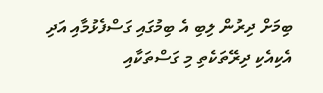ބިމަށް ދިރުން ލިބި އެ ބިމުގައި ގަސްފެޅުމާއި އަދި އެކިއެކި ދިރޭތަކެތި މި ގަސްތަކާއި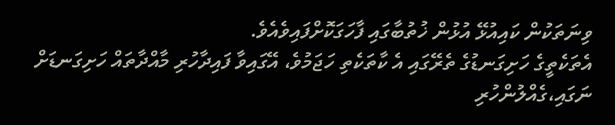ވިނަތަކުން ކައިއުޅޭ އުޅުން ޚުތުބާގައި ފާހަގަކޮށްފައިވެއެވެ.
އެތަކެތީގެ ހަށިގަނޑުގެ ތެރޭގައި އެ ކާތަކެތި ހަޖަމުވެ، އޭގައިވާ ފައިދާހުރި މާއްދާތައް ހަށިގަނޑަށް ނަގައި،ގެއްލުންހުރި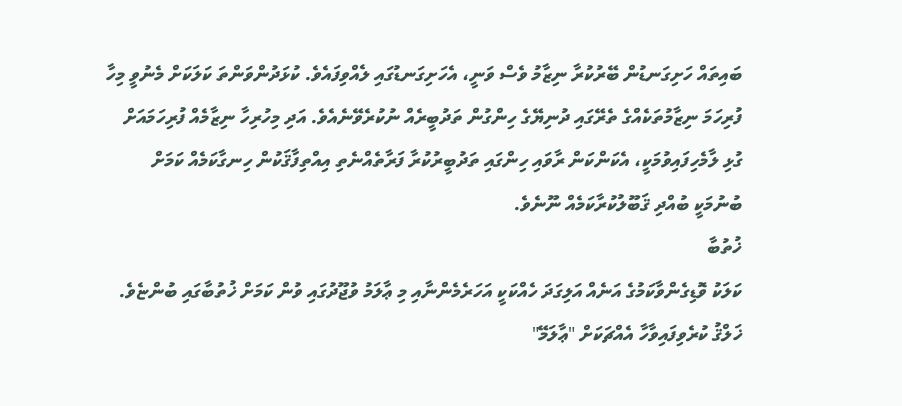ބައިތައް ހަށިގަނޑުން ބޭރުކުރާ ނިޒާމު ވެސް ވަނީ، އެހަށިގަނޑުގައި ލެއްވިފައެވެ. ކުޅަދުންވަންތަ ކަލަކަށް މެނުވީ މިހާ ފުރިހަމަ ނިޒާމުތަކެއްގެ ތެރޭގައި ދުނިޔޭގެ ހިންގުން ތަދުބީރެއް ނުކުރެވޭނެއެވެ. އަދި މިހުރިހާ ނިޒާމެއް ފުރިހަމައަށް ގުޅި ލާމެހިފައިވުމަކީ، އެކަންކަން ރާވައި ހިންގައި ތަދުބީރުކުރާ ފަރާތެއްނެތި އިއްތިފާޤަކުން ހިނގާކަމެއް ކަމަށް ބުނުމަކީ ބުއްދި ޤަބޫލުކުރާކަމެއް ނޫނެވެ.
ޚުތުބާ
ކަލަކު ވޮޑިގެންވާކަމުގެ އަނެއް އަލިގަދަ ހެއްކަކީ އަހަރެމެންނާއި މި ޢާލަމު ވުޖޫދުގައި ވުން ކަމަށް ޚުތުބާގައި ބުންޏެވެ. ޚަލްޤު ކުރެވިފައިވާހާ އެއްޗަކަށް "ޢާލަމޭ"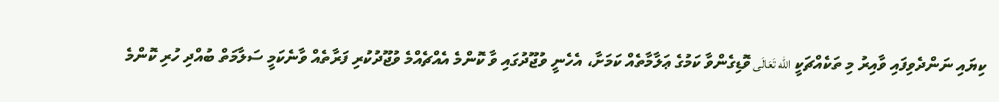ކިޔައި ނަންދެވިފައި ވާއިރު މި ތަކެއްޗަކީ الله تَعَالَى ވޮޑިގެންވާ ކަމުގެ ޢަލާމާތެއް ކަމަށާ، އެހެނީ ވުޖޫދުގައި ވާ ކޮންމެ އެއްޗެއްމެ ވުޖޫދުކުރި ފަރާތެއް ވާނެކަމީ ސަލާމަތް ބުއްދި ހުރި ކޮންމެ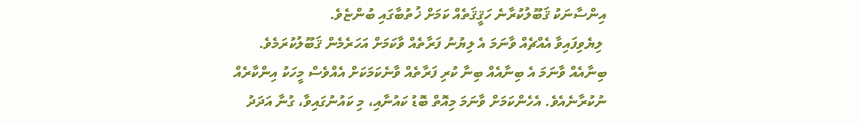އިންސާނަކު ޤަބޫލުކުރާނެ ހަޤީޤަތެއް ކަމަށް ޚުތުބާގައި ބުންޏެވެ.
 ލިޔެވިފައިވާ އެއްޗެއް ވާނަމަ އެ ލިޔުނު ފަރާތެއް ވާކަމަށް އަހަރެމެން ޤަބޫލުކުރަމެވެ. ބިނާއެއް ވާނަމަ އެ ބިނާއެއް ބިނާ ކުރި ފަރާތެއް ވާނެކަމަކަށް އެއްވެސް މީހަކު އިންކާރެއް ނުކުރާނެއެވެ. އެހެންކަމަށް ވާނަމަ މިއޮތް ބޮޑު ކައުނާއި، މި ކައުނުގައިވާ، ގުނާ އަދަދު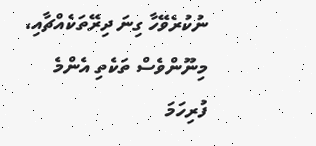ނުކުރެވޭހާ ގިނަ ދިރޭތަކެއްޗާއި، މިނޫންވެސް ތަކެތި އެންމެ ފުރިހަމަ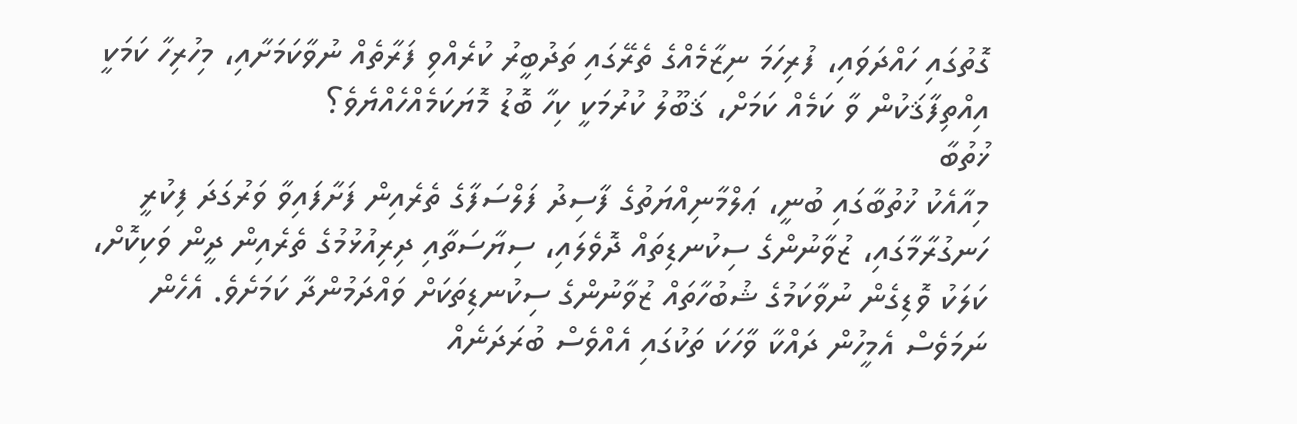ގޮތުގައި ހައްދަވައި، ފުރިހަމަ ނިޒާމެއްގެ ތެރޭގައި ތަދުބީރު ކުރެއްވި ފަރާތެއް ނުވާކަމަށާއި، މިހުރިހާ ކަމަކީ އިއްތިފާޤަކުން ވާ ކަމެއް ކަމަށް، ޤަބޫލު ކުރުމަކީ ކިހާ ބޮޑު މޮޔަކަމެއްހެއްޔެވެ؟
ޚުތުބާ
މިއާއެކު ޚުތުބާގައި ބުނީ، ޢަލްމާނިއްޔަތުގެ ފާސިދު ފަލްސަފާގެ ތެރެއިން ފަށާފައިވާ ވަރުގަދަ ފިކުރީ ހަނގުރާމާގައި، ޒުވާނުންގެ ސިކުނޑިތައް ދޮވެލައި، ސިޔާސަތާއި ދިރިއުޅުމުގެ ތެރެއިން ދީން ވަކިކޮށް، ކަލަކު ވޮޑިގެން ނުވާކަމުގެ ޝުބުހާތައް ޒުވާނުންގެ ސިކުނޑިތަކަށް ވައްދަމުންދާ ކަމަށެވެ. އެހެން ނަމަވެސް އެމީހުން ދައްކާ ވާހަކަ ތަކުގައި އެއްވެސް ބުރަދަނެއް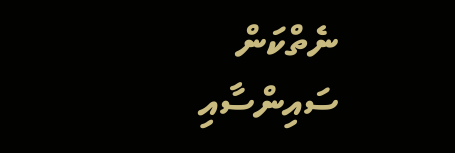ނެތްކަން ސައިންސާއި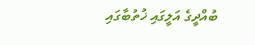ބުއްދީގެ އަލީގައި ޚުތުބާގައި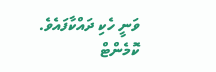ވަނީ ހެކި ދައްކާފައެވެ.
ކޮމެންޓް